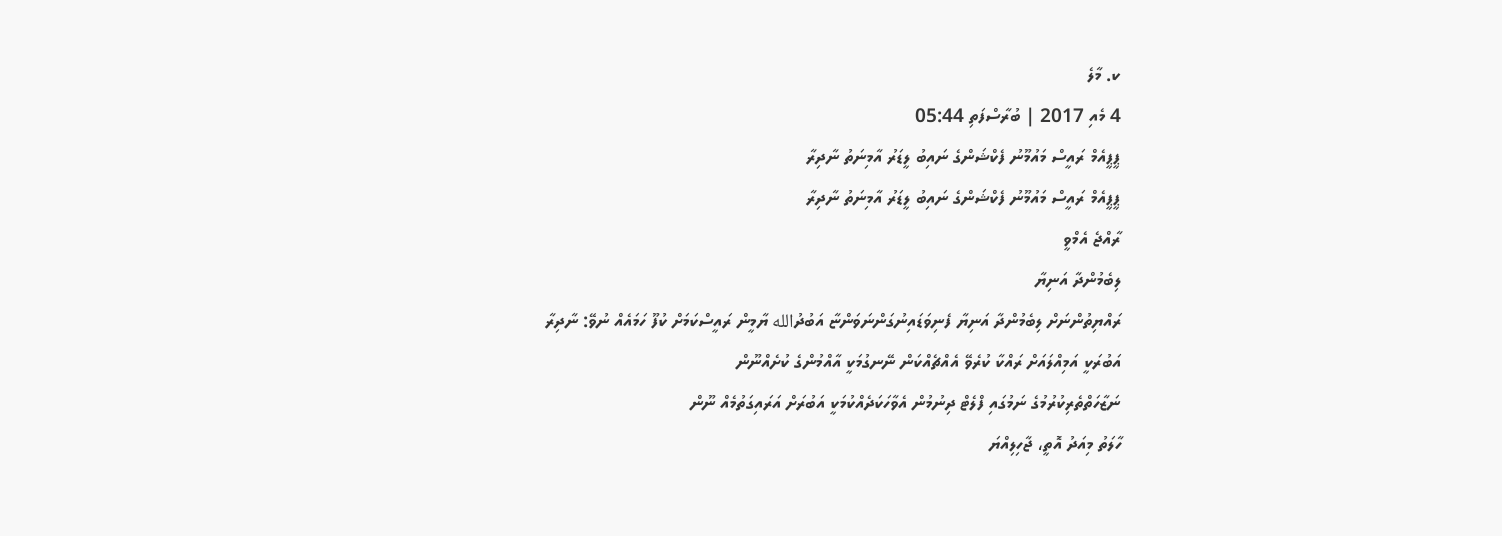ކ. މާލެ
4 މެއި 2017 | ބުރާސްފަތި 05:44
ޕީޕީއެމް ރައީސް މައުމޫނު ފެކްޝަންގެ ނައިބު ލީޑަރު އާމިނަތު ނާދިރާ
ޕީޕީއެމް ރައީސް މައުމޫނު ފެކްޝަންގެ ނައިބު ލީޑަރު އާމިނަތު ނާދިރާ
ރާއްޖެ އެމްވީ
ލިބެމުންދާ އަނިޔާ
ރައްޔިތުންނަށް ލިބެމުންދާ އަނިޔާ ފެނިވަޑައިނުގަންނަވަންޏާ އަބުދުالله ޔާމީން ރައީސްކަމަށް ކުފޫ ހަމައެއް ނުވޭ: ނާދިރާ
އަބުރަކީ އަމިއްލައަށް ރައްކާ ކުރެވޭ އެއްޗެއްކަން ނޭނގުމަކީ އާއްމުންގެ ކުށެއްނޫން
ނަޒާހަތްތެރިކުރުމުގެ ނަމުގައި ފްލެޓް ދިނުމުން އެވާހަކަދެއްކުމަކީ އަބުރަށް އަރައިގަތުމެއް ނޫން
ހާލަތު މިއަދު އޮތީ، ޖާހިލިއްޔަ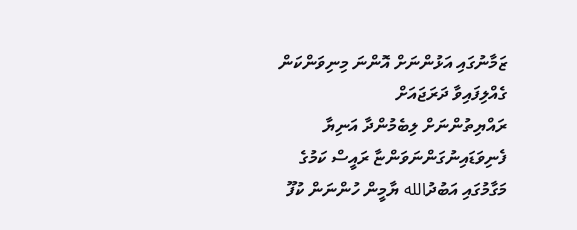ޒަމާނުގައި އަޅުންނަށް އޮންނަ މިނިވަންކަން ގެއްލިފައިވާ ދަރަޖައަށް
ރައްޔިތުންނަށް ލިބެމުންދާ އަނިޔާ ފެނިވަޑައިނުގަންނަވަންޏާ ރައީސް ކަމުގެ މަގާމުގައި އަބުދުالله ޔާމީން ހުންނަން ކުފޫ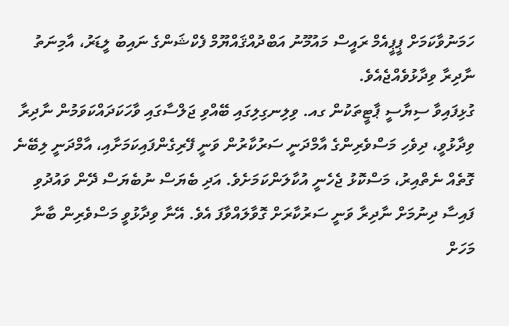ހަމަނުވާކަމަށް ޕީޕީއެމް ރައީސް މައުމޫނު އަބްދުއްޤައްޔޫމް ފެކްޝަންގެ ނައިބު ލީޑަރު، އާމިނަތު ނާދިރާ ވިދާޅުވެއްޖެއެވެ.
ގުޅިފައިވާ ސިޔާސީ ޕާޓީތަކުން ގއ. ވިލިނގިލިގައި ބޭއްވި ޖަލްސާގައި ވާހަކަދައްކަވަމުން ނާދިރާ ވިދާޅުވީ، ދިވެހި މަސްވެރިންގެ އާމްދަނީ ސަރުކާރުން ވަނީ ފޭރިގެންފައިކަމަށާއި، އާމްދަނީ ލިބޭނެ ގޮތެއް ނެތްއިރު، މަސްކޮޅު ޖެހެނީ އުކާލަންކަމަށެވެ. އަދި ބެޔަސް ނުބެޔަސް ދޭން ވައުދުވި ފައިސާ ދިނުމަށް ނާދިރާ ވަނީ ސަރުކާރަށް ގޮވާލައްވާފަ އެވެ. އޭނާ ވިދާޅުވީ މަސްވެރިން ބާނާ މަހަށް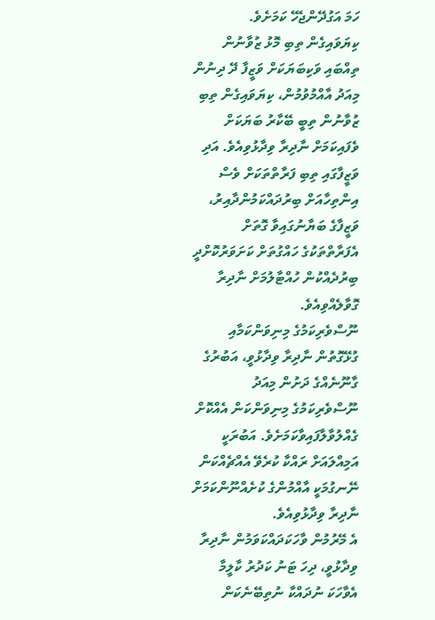ހަމަ އަގުދޭންޖެހޭ ކަމަށެވެ.
ކިޔަވައިގެން ތިބި މޮޅު ޒުވާނުން ތިއްބައި ވަކިބަޔަކަށް ވަޒީފާ ދޭ ދިނުން މިއަދު އާއްމުވުމުން، ކިޔަވައިގެން ތިބި ޒުވާނުން ތިބީ ބޭކާރު ބަޔަކަށް ވެފައިކަމަށް ނާދިރާ ވިދާޅުވިއެވެ. އަދި ވަޒީފާގައި ތިބި ފަރާތްތަކަށް ވެސް އިންތިހާއަށް ބިރުދައްކަމުންދާއިރު، ވަޒީފާގެ ބަޔާނުގައިވާ ގޮތަށް އެފަރާތްތަކުގެ ހައްގުތަށް ކަށަވަރުކޮށްދީ ބިރުދެއްކުން ހުއްޓާލުމަށް ނާދިރާ ގޮވާލެއްވިއެވެ.
ނޫސްވެރިކަމުގެ މިނިވަންކަމާއި ގުޅޭގޮތުން ނާދިރާ ވިދާޅުވީ، އަބުރުގެ ގާނޫނެއްގެ ދަށުން މިއަދު ނޫސްވެރިކަމުގެ މިނިވަންކަން އެއްކޮށް ގެއްލުވާލާފައިވާކަމަށެވެ. އަބުރަކީ އަމިއްލައަށް ރައްކާ ކުރެވޭ އެއްޗެއްކަން ނޭނގުމަކީ އާއްމުންގެ ކުށެއްނޫންކަމަށް ނާދިރާ ވިދާޅުވިއެވެ.
އެ މޭރުމުން ވާހަކަދައްކަވަމުން ނާދިރާ ވިދާޅުވީ، ދިހަ ޓަނު ކަދުރު ކާލީމާ އެވާހަކަ ނުދައްކާ ނުތިބޭނެކަން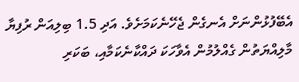އެބޭފުޅުންނަށް އެނގެން ޖެހޭނެކަމަށެވެ. އަދި 1.5 ބިލިއަން ރުފިޔާ މާލިއްޔަތުން ގެއްލުމުން އެވާހަކަ ދައްކާނެކަމާއި، ބަކަރި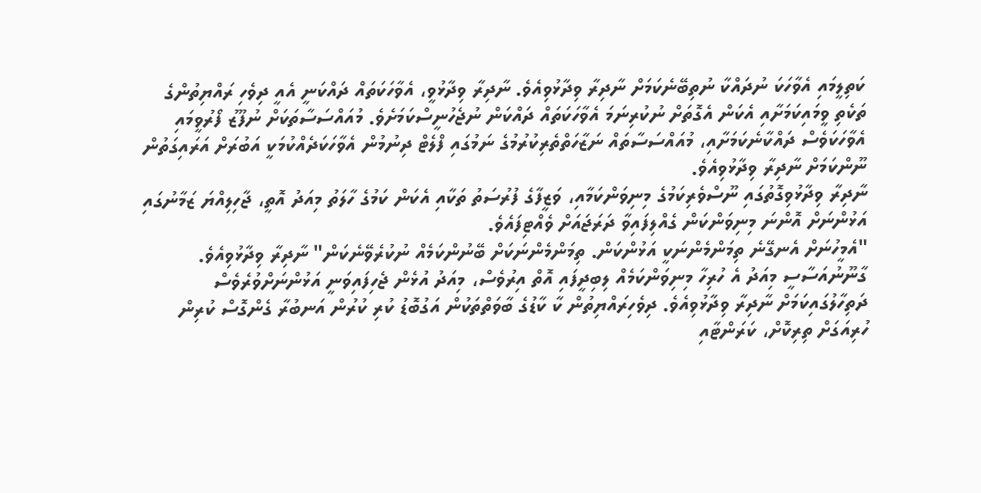ކަތިލީމައި އެވާހަކަ ނުދައްކާ ނުތިބޭނެކަމަށް ނާދިރާ ވިދާޅުވިއެވެ. ނާދިރާ ވިދާޅުވީ، އެވާހަކަތައް ދައްކަނީ އެއީ ދިވެހި ރައްޔިތުންގެ ތަކެތި ވީމައިކަމަށާއި އެކަން އެގޮތަށް ނުކުރިނަމަ އެވާހަކަތައް ދައްކަން ނުޖެހުނީސްކަމަށެވެ. މުއައްސަސާތަކަށް ނުފޫޒު ފޯރުވީމައި އެވާހަކަވެސް ދައްކާނެކަމަށާއި، މުއައްސަސާތައް ނަޒާހަތްތެރިކުރުމުގެ ނަމުގައި ފްލެޓް ދިނުމުން އެވާހަކަދެއްކުމަކީ އަބުރަށް އަރައިގަތުން ނޫންކަމަށް ނާދިރާ ވިދާޅުވިއެވެ.
ނާދިރާ ވިދާޅުވިގޮތުގައި ނޫސްވެރިކަމުގެ މިނިވަންކަމާއި، ވަޒީފާގެ ފުރުސަތު ތަކާއި އެކަން ކަމުގެ ހާލަތު މިއަދު އޮތީ، ޖާހިލިއްޔަ ޒަމާނުގައި އަޅުންނަށް އޮންނަ މިނިވަންކަން ގެއްލިފައިވާ ދަރަޖައަށް ވެއްޓިފައެވެ.
"އެމީހުނަށް އެނގޭނެ ތިމަންމެންނަކީ އަޅުންކަން. ތިމަންމެންނަކަށް ބޭނުންކަމެއް ނުކުރެވޭނެކަން" ނާދިރާ ވިދާޅުވިއެވެ.
ގާނޫނުއަސާސީ މިއަދު އެ ހުރިހާ މިނިވަންކަމެއް ލިބިދީފައި އޮތް އިރުވެސް، މިއަދު އުޅެން ޖެހިފައިވަނީ އަޅުންނަށްވުރެވެސް ދަތިހާލުގައިކަމަށް ނާދިރާ ވިދާޅުވިއެވެ. ދިވެހިރައްޔިތުން ކާ ކާޑުގެ ބާވަތްތަކުން އަގުބޮޑު ކުރި ކުރުން އަނބުރާ ގެންގޮސް ކުރިން ހުރިއަގަށް ތިރިކޮށް، ކަރަންޓާއި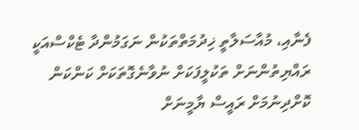ފެނާއި، މުއާސަލާތީ ޚިދުމަތްތަކުން ނަގަމުންދާ ޓެކްސްއަކީ ރައްޔިތުންނަށް ތަކުލީފަކަށް ނުވާނެގޮތަކަށް ކަންކަން ކޮށްދިނުމަށް ރައީސް ޔާމީނަށް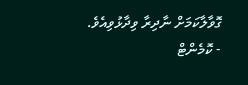ގޮވާލާކަމަށް ނާދިރާ ވިދާޅުވިއެވެ.
- ކޮމެންޓް